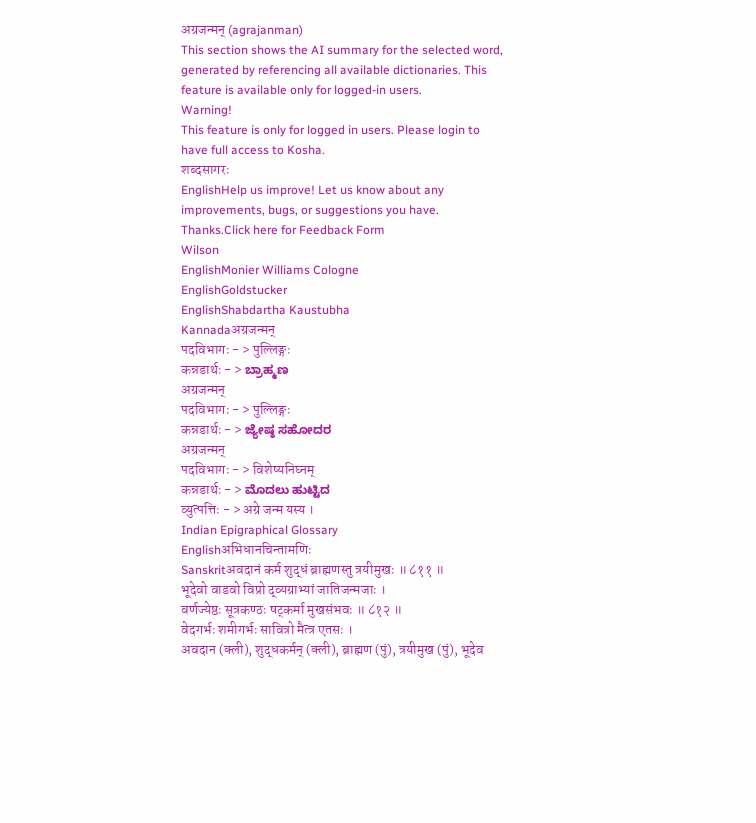अग्रजन्मन् (agrajanman)
This section shows the AI summary for the selected word, generated by referencing all available dictionaries. This feature is available only for logged-in users.
Warning!
This feature is only for logged in users. Please login to have full access to Kosha.
शब्दसागरः
EnglishHelp us improve! Let us know about any improvements, bugs, or suggestions you have. Thanks.Click here for Feedback Form
Wilson
EnglishMonier Williams Cologne
EnglishGoldstucker
EnglishShabdartha Kaustubha
Kannadaअग्रजन्मन्
पदविभागः - > पुल्लिङ्गः
कन्नडार्थः - > ಬ್ರಾಹ್ಮಣ
अग्रजन्मन्
पदविभागः - > पुल्लिङ्गः
कन्नडार्थः - > ಜ್ಯೇಷ್ಠ ಸಹೋದರ
अग्रजन्मन्
पदविभागः - > विशेष्यनिघ्नम्
कन्नडार्थः - > ಮೊದಲು ಹುಟ್ಟಿದ
व्युत्पत्तिः - > अग्रे जन्म यस्य ।
Indian Epigraphical Glossary
Englishअभिधानचिन्तामणिः
Sanskritअवदानं कर्म शुद्धं ब्राह्मणस्तु त्रयीमुखः ॥ ८११ ॥
भूदेवो वाडवो विप्रो द्व्यग्राभ्यां जातिजन्मजाः ।
वर्णज्येष्ठः सूत्रकण्ठः षट्कर्मा मुखसंभवः ॥ ८१२ ॥
वेदगर्भः शमीगर्भः सावित्रो मैत्त्र एतसः ।
अवदान (क्ली), शुद्धकर्मन् (क्ली), ब्राह्मण (पुं), त्रयीमुख (पुं), भूदेव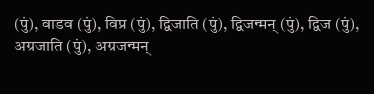(पुं), वाडव (पुं), विप्र (पुं), द्विजाति (पुं), द्विजन्मन् (पुं), द्विज (पुं), अग्रजाति (पुं), अग्रजन्मन्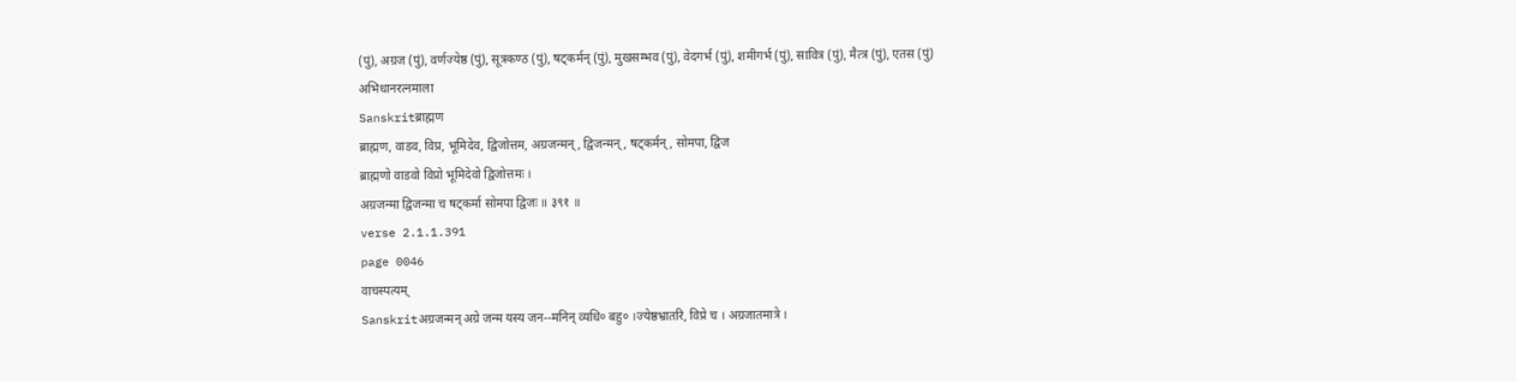(पुं), अग्रज (पुं), वर्णज्येष्ठ (पुं), सूत्रकण्ठ (पुं), षट्कर्मन् (पुं), मुखसम्भव (पुं), वेदगर्भ (पुं), शमीगर्भ (पुं), सावित्र (पुं), मैत्त्र (पुं), एतस (पुं)
अभिधानरत्नमाला
Sanskritब्राह्मण
ब्राह्मण, वाडव, विप्र, भूमिदेव, द्विजोत्तम, अग्रजन्मन्, द्विजन्मन्, षट्कर्मन्, सोमपा, द्विज
ब्राह्मणो वाडवो विप्रो भूमिदेवो द्विजोत्तमः ।
अग्रजन्मा द्विजन्मा च षट्कर्मा सोमपा द्विजः ॥ ३९१ ॥
verse 2.1.1.391
page 0046
वाचस्पत्यम्
Sanskritअग्रजन्मन् अग्रे जन्म यस्य जन--मनिन् व्यधि० बहु० ।ज्येष्ठभ्रातरि, विप्रे च । अग्रजातमात्रे ।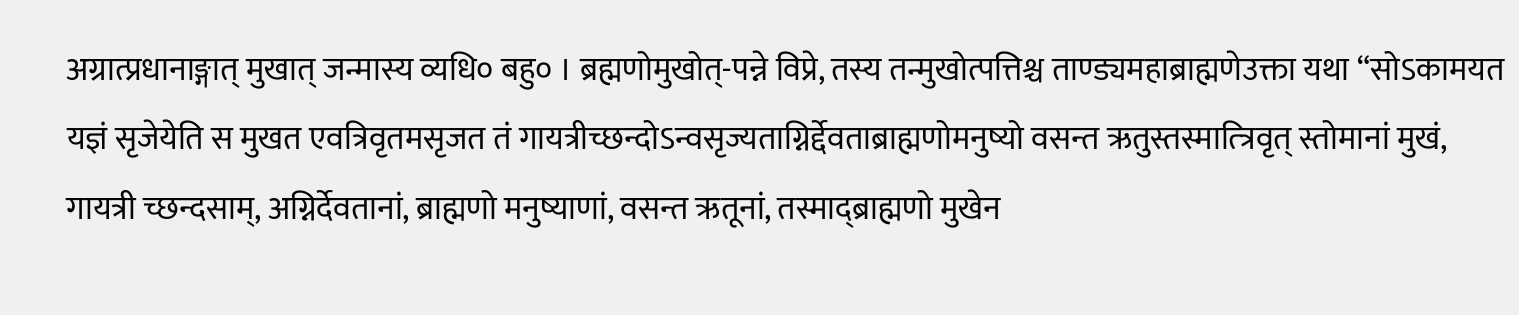अग्रात्प्रधानाङ्गात् मुखात् जन्मास्य व्यधि० बहु० । ब्रह्मणोमुखोत्-पन्ने विप्रे, तस्य तन्मुखोत्पत्तिश्च ताण्ड्यमहाब्राह्मणेउक्ता यथा “सोऽकामयत यज्ञं सृजेयेति स मुखत एवत्रिवृतमसृजत तं गायत्रीच्छन्दोऽन्वसृज्यताग्निर्द्देवताब्राह्मणोमनुष्यो वसन्त ऋतुस्तस्मात्त्रिवृत् स्तोमानां मुखं, गायत्री च्छन्दसाम्, अग्निर्देवतानां, ब्राह्मणो मनुष्याणां, वसन्त ऋतूनां, तस्माद्ब्राह्मणो मुखेन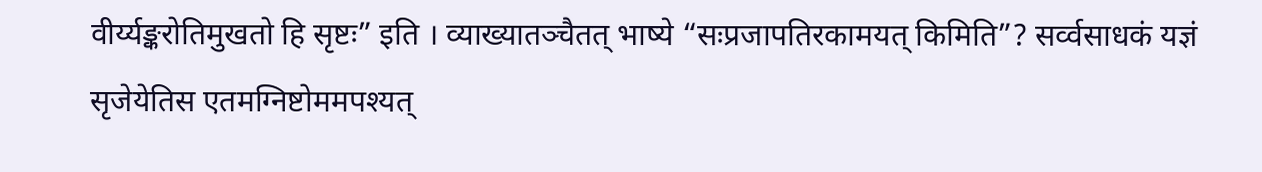वीर्य्यङ्करोतिमुखतो हि सृष्टः” इति । व्याख्यातञ्चैतत् भाष्ये “सःप्रजापतिरकामयत् किमिति”? सर्व्वसाधकं यज्ञं सृजेयेतिस एतमग्निष्टोममपश्यत्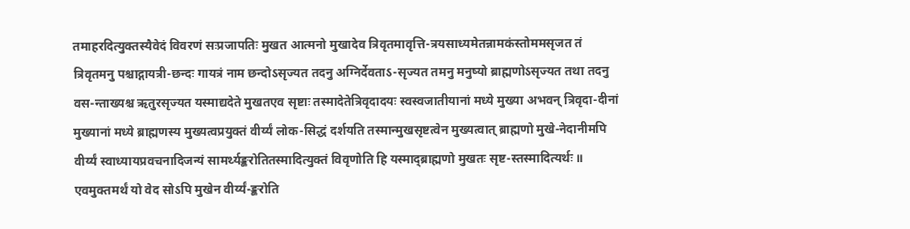तमाहरदित्युक्तस्यैवेदं विवरणं सःप्रजापतिः मुखत आत्मनो मुखादेव त्रिवृतमावृत्ति-त्रयसाध्यमेतन्नामकंस्तोममसृजत तं त्रिवृतमनु पश्चाद्गायत्री-छन्दः गायत्रं नाम छन्दोऽसृज्यत तदनु अग्निर्देवताऽ-सृज्यत तमनु मनुष्यो ब्राह्मणोऽसृज्यत तथा तदनु वस-न्ताख्यश्च ऋतुरसृज्यत यस्माद्यदेते मुखतएव सृष्टाः तस्मादेतेत्रिवृदादयः स्वस्वजातीयानां मध्ये मुख्या अभवन् त्रिवृदा-दीनां मुख्यानां मध्ये ब्राह्मणस्य मुख्यत्वप्रयुक्तं वीर्य्यं लोक-सिद्धं दर्शयति तस्मान्मुखसृष्टत्वेन मुख्यत्वात् ब्राह्मणो मुखे-नेदानीमपि वीर्य्यं स्वाध्यायप्रवचनादिजन्यं सामर्थ्यङ्करोतितस्मादित्युक्तं विवृणोति हि यस्माद्ब्राह्मणो मुखतः सृष्ट-स्तस्मादित्यर्थः ॥
एवमुक्तमर्थं यो वेद सोऽपि मुखेन वीर्य्यं-ङ्करोति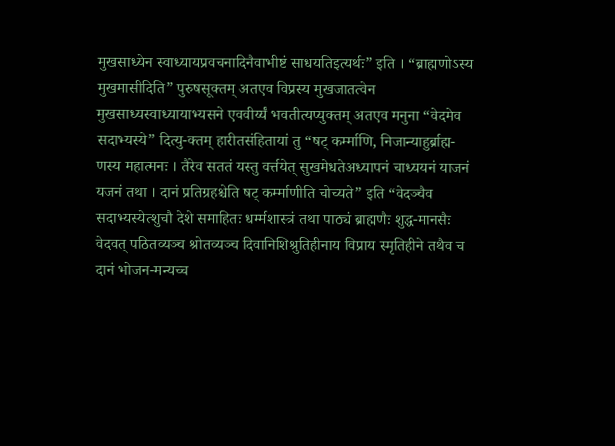मुखसाध्येन स्वाध्यायप्रवचनादिनैवाभीष्टं साधयतिइत्यर्थः” इति । “ब्राह्मणोऽस्य मुखमासीदिति” पुरुषसूक्तम् अतएव विप्रस्य मुखजातत्वेन मुखसाध्यस्वाध्यायाभ्यसने एववीर्य्यं भवतीत्यप्युक्तम् अतएव मनुना “वेदमेव सदाभ्यस्ये” दित्यु-क्तम् हारीतसंहितायां तु “षट् कर्म्माणि, निजान्याहुर्ब्राह्म-णस्य महात्मनः । तैरेव सततं यस्तु वर्त्तयेत् सुखमेधतेअध्यापनं चाध्ययनं याजनं यजनं तथा । दानं प्रतिग्रहश्चेति षट् कर्म्माणीति चोच्यते” इति “वेदञ्चैव सदाभ्यस्येत्शुचौ देशे समाहितः धर्म्मशास्त्रं तथा पाठ्यं ब्राह्मणैः शुद्ध-मानसैः वेदवत् पठितव्यञ्च श्रोतव्यञ्च दिवानिशिश्रुतिहीनाय विप्राय स्मृतिहीने तथैव च दानं भोजन-मन्यच्च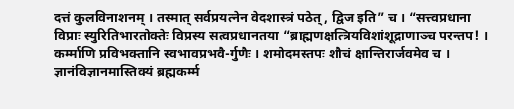दत्तं कुलविनाशनम् । तस्मात् सर्वप्रयत्नेन वेदशास्त्रं पठेत्, द्विज इति” च । “सत्त्वप्रधाना विप्राः स्युरितिभारतोक्तेः विप्रस्य सत्वप्रधानतया “ब्राह्मणक्षत्त्रियविशांशूद्राणाञ्च परन्तप! । कर्म्माणि प्रविभक्तानि स्वभावप्रभवै-र्गुणैः । शमोदमस्तपः शौचं क्षान्तिरार्जवमेव च । ज्ञानंविज्ञानमास्तिक्यं ब्रह्मकर्म्म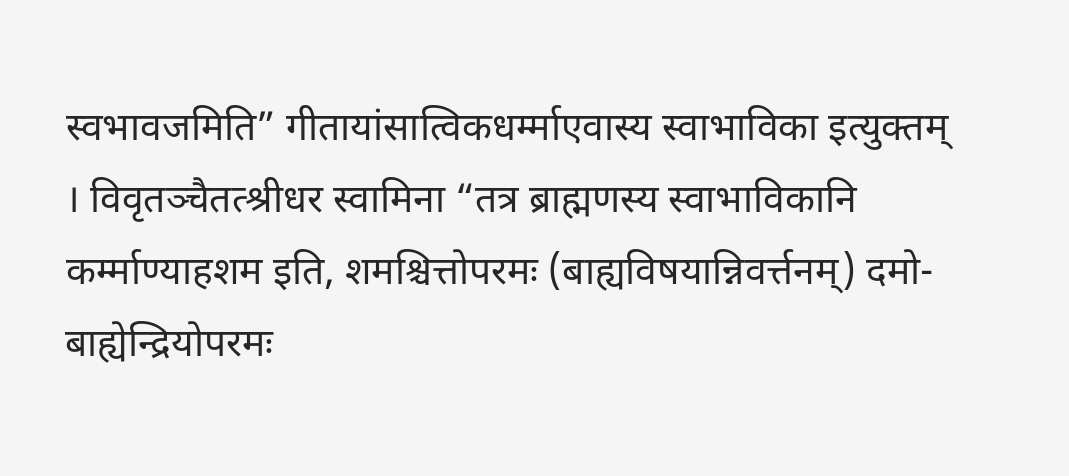स्वभावजमिति” गीतायांसात्विकधर्म्माएवास्य स्वाभाविका इत्युक्तम् । विवृतञ्चैतत्श्रीधर स्वामिना “तत्र ब्राह्मणस्य स्वाभाविकानि कर्म्माण्याहशम इति, शमश्चित्तोपरमः (बाह्यविषयान्निवर्त्तनम्) दमो-बाह्येन्द्रियोपरमः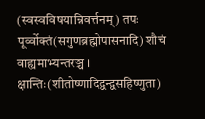(स्वस्वविषयान्निवर्त्तनम्) तपः पूर्व्वोक्तं(सगुणब्रह्मोपासनादि) शौचं वाह्यमाभ्यन्तरञ्च । क्षान्तिः(शीतोष्णादिद्वन्द्वसहिष्णुता)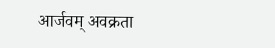आर्जवम् अवक्रता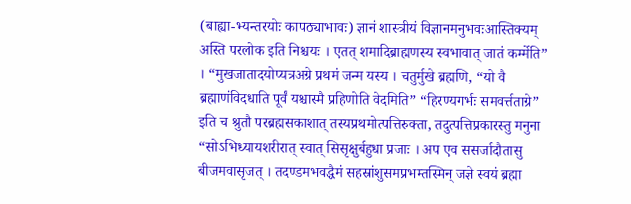(बाह्या-भ्यन्तरयोः कापठ्याभावः) ज्ञानं शास्त्रीयं विज्ञानमनुभवःआस्तिक्यम् अस्ति परलोक इति निश्चयः । एतत् शमादिब्राह्मणस्य स्वभावात् जातं कर्म्मेति” । “मुखजातादयोप्यत्रअग्रे प्रथमं जन्म यस्य । चतुर्मुखे ब्रह्मणि, “यो वै ब्रह्माणंविदधाति पूर्वं यश्चास्मै प्रहिणोति वेदमिति” “हिरण्यगर्भः समवर्त्तताग्रे” इति च श्रुतौ परब्रह्मसकाशात् तस्यप्रथमोत्पत्तिरुक्ता, तदुत्पत्तिप्रकारस्तु मनुना “सोऽभिध्यायशरीरात् स्वात् सिसृक्षुर्बहुधा प्रजाः । अप एव ससर्जादौतासु बीजमवासृजत् । तदण्डमभवद्धैमं सहस्रांशुसमप्रभम्तस्मिन् जज्ञे स्वयं ब्रह्मा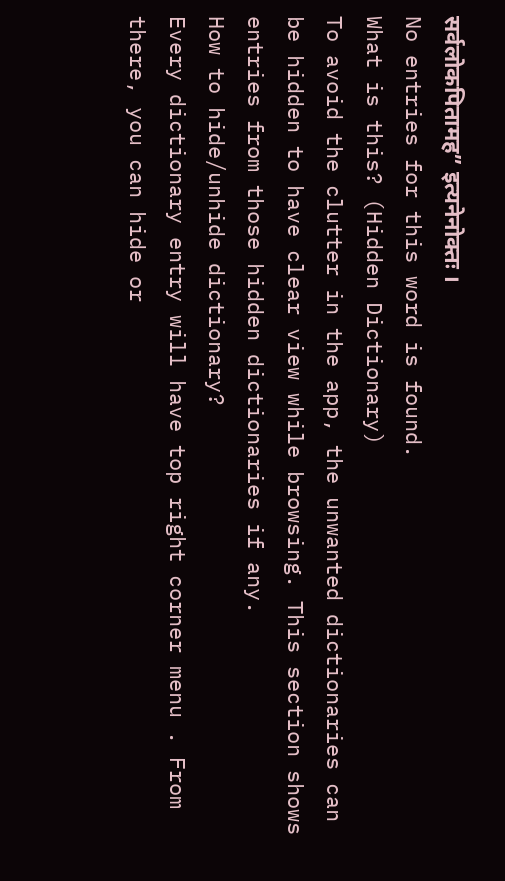सर्वलोकपितामह” इत्यनेनोक्तः ।
No entries for this word is found.
What is this? (Hidden Dictionary)
To avoid the clutter in the app, the unwanted dictionaries can be hidden to have clear view while browsing. This section shows entries from those hidden dictionaries if any.
How to hide/unhide dictionary?
Every dictionary entry will have top right corner menu . From there, you can hide or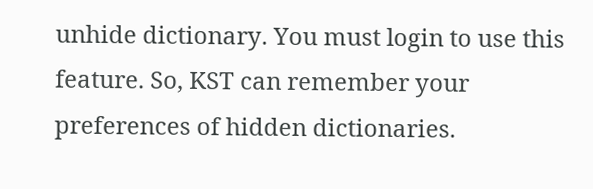unhide dictionary. You must login to use this feature. So, KST can remember your preferences of hidden dictionaries.